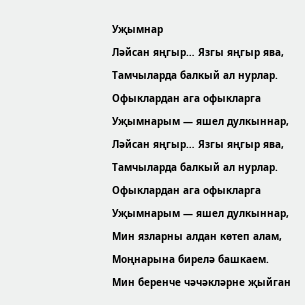Уҗымнар
Ләйсан яңгыр… Язгы яңгыр ява,
Тамчыларда балкый ал нурлар.
Офыклардан ага офыкларга
Уҗымнарым — яшел дулкыннар,
Ләйсан яңгыр… Язгы яңгыр ява,
Тамчыларда балкый ал нурлар.
Офыклардан ага офыкларга
Уҗымнарым — яшел дулкыннар,
Мин язларны алдан көтеп алам,
Моңнарына бирелә башкаем.
Мин беренче чәчәкләрне җыйган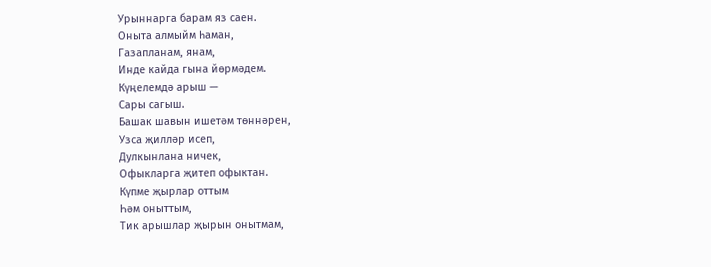Урыннарга барам яз саен.
Оныта алмыйм һаман,
Газапланам, янам,
Инде кайда гына йөрмәдем.
Күңелемдә арыш —
Сары сагыш.
Башак шавын ишетәм төннәрен,
Узса җилләр исеп,
Дулкынлана ничек,
Офыкларга җитеп офыктан.
Күпме җырлар оттым
Һәм оныттым,
Тик арышлар җырын онытмам,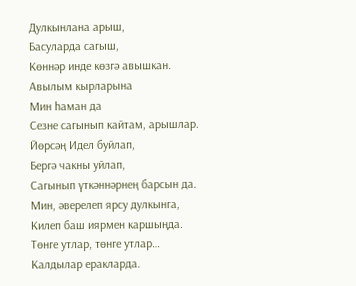Дулкынлана арыш,
Басуларда сагыш,
Көннәр инде көзгә авышкан.
Авылым кырларына
Мин һаман да
Сезне сагынып кайтам, арышлар.
Йөрсәң Идел буйлап,
Бергә чакны уйлап,
Сагынып үткәннәрнең барсын да.
Мин, әверелеп ярсу дулкынга,
Килеп баш иярмен каршыңда.
Төнге утлар, төнге утлар…
Калдылар еракларда.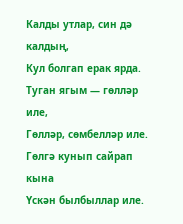Калды утлар, син дә калдың,
Кул болгап ерак ярда.
Туган ягым — гөлләр иле,
Гөлләр, сөмбелләр иле.
Гөлгә кунып сайрап кына
Үскән былбыллар иле.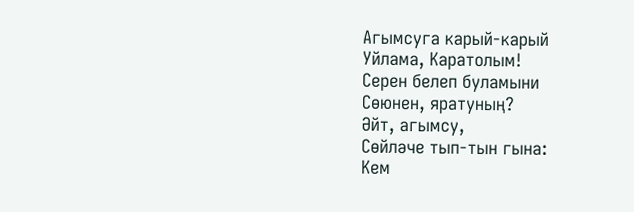Агымсуга карый-карый
Уйлама, Каратолым!
Серен белеп буламыни
Сөюнен, яратуның?
Әйт, агымсу,
Сөйләче тып-тын гына:
Кем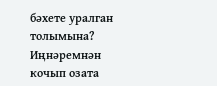бәхете уралган толымына?
Иңнәремнән кочып озата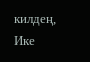килдең,
Ике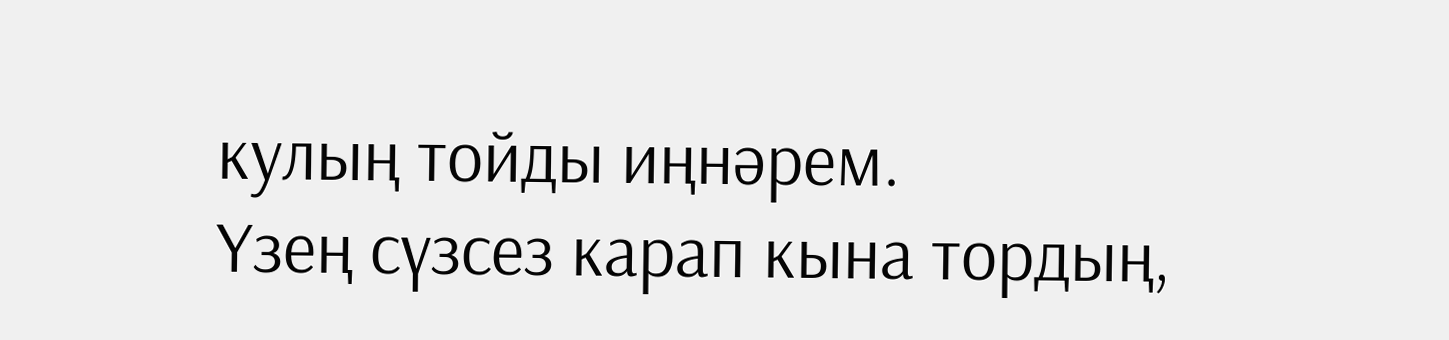кулың тойды иңнәрем.
Үзең сүзсез карап кына тордың,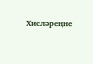Хисләреңне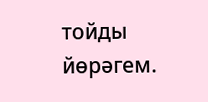тойды йөрәгем.